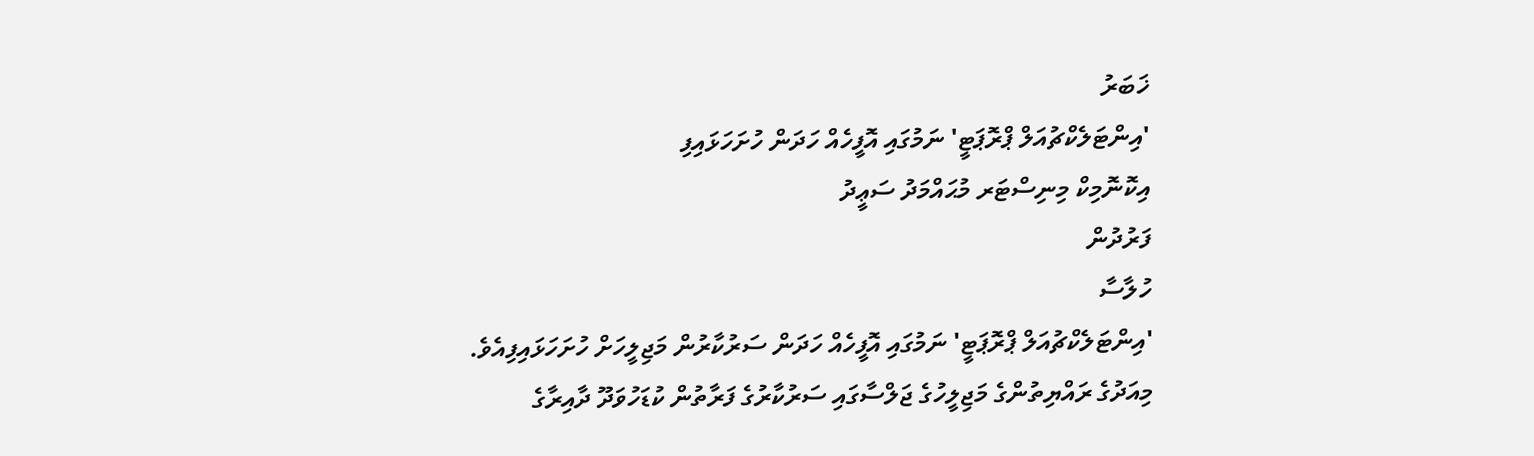ޚަބަރު
'އިންޓަލެކްޗުއަލް ޕްރޮޕަޓީ' ނަމުގައި އޮފީހެއް ހަދަން ހުށަހަޅައިފި
އިކޮނޮމިކް މިނިސްޓަރ މުޙައްމަދު ސަޢީދު
ފަރުދުން
ހުލާސާ
'އިންޓަލެކްޗުއަލް ޕްރޮޕަޓީ' ނަމުގައި އޮފީހެއް ހަދަން ސަރުކާރުން މަޖިލީހަށް ހުށަހަޅައިފިއެވެ.
މިއަދުގެ ރައްޔިތުންގެ މަޖިލީހުގެ ޖަލްސާގައި ސަރުކާރުގެ ފަރާތުން ކުޑަހުވަދޫ ދާއިރާގެ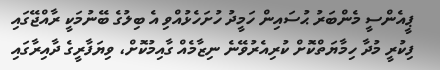ޕީއެންސީ މެންބަރު ޙުސައިން ހަމީދު ހުށަހެޅުއްވި އެ ބިލުގެ ބޭނުމަކީ ރާއްޖޭގައި ފިކުރީ މުދާ ހިމާޔަތްކޮށް ކުރިއެރުވޭނެ ނިޒާމެއް ގާއިމުކޮށް، ވިޔަފާރީގެ ދާއިރާގައި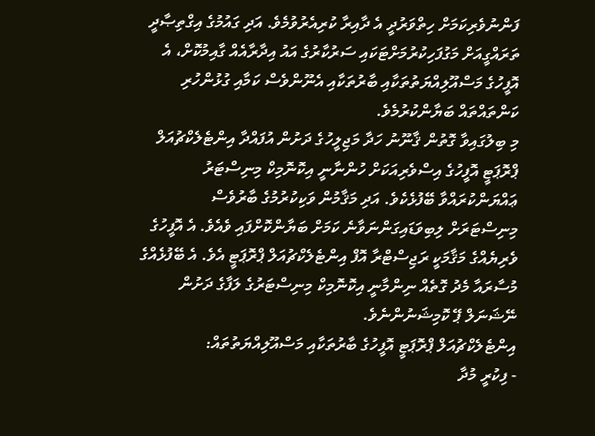ފަންނުވެރިކަމަށް ހިތްވަރުދީ އެ ދާއިރާ ކުރިއެރުވުމެވެ. އަދި ގައުމުގެ އިގްތިޞާދީ ތަރައްގީއަށް މަގުފަހިކުރުމަށްޓަކައި ސަރުކާރުގެ އައު އިދާރާއެއް ގާއިމުކޮށް، އެ އޮފީހުގެ މަސްއޫލިއްޔަތުތަކާއި ބާރުތަކާއި އެނޫންވެސް ކަމާއި ގުޅުންހުރި ކަންތައްތައް ބަޔާންކުރުމެވެ.
މި ބިލުގައިވާ ގޮތުން ޤާނޫނު ހަދާ މަޖިލީހުގެ ދަށުން އުފައްދާ އިންޓެލެކްޗުއަލް ޕްރޮޕަޓީ އޮފީހުގެ އިސްވެރިއަކަށް ހުންނާނީ އިކޮނޮމިކް މިނިސްޓަރު ޢައްޔަންކުރައްވާ ބޭފުޅެކެވެ. އަދި މަޤާމުން ވަކިކުރުމުގެ ބާރުވެސް މިނިސްޓަރަށް ލިބިވަޑައިގަންނަވާނެ ކަމަށް ބަޔާންކޮށްފައި ވެއެވެ. އެ އޮފީހުގެ ވެރިޔެއްގެ މަޤާމަކީ ރަޖިސްޓްރާ އޮފް އިންޓެލެކްޗުއަލް ޕްރޮޕަޓީ އެވެ. އެ ބޭފުޅެއްގެ މުސާރައާ މެދު ގޮތެއް ނިންމާނީ އިކޮނޮމިކް މިނިސްޓަރުގެ ލަފާގެ ދަށުން ނޭޝަނަލް ޕޭ ކޮމިޝަނުންނެވެ.
އިންޓެލެކްޗުއަލް ޕްރޮޕަޓީ އޮފީހުގެ ބާރުތަކާއި މަސްއޫލިއްޔަތުތައް:
- ފިކުރީ މުދާ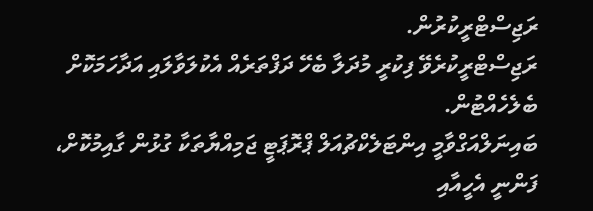ރަޖިސްޓްރީކުރުން.
ރަޖިސްޓްރީކުރެވޭ ފިކުރީ މުދަލާ ބެހޭ ދަފްތަރެއް އެކުލަވާލައި އަދާހަމަކޮށް ބެލެހެއްޓުން.
ބައިނަލްއަގްވާމީ އިންޓަލެކްޗުއަލް ޕްރޮޕަޓީ ޖަމިއްޔާތަކާ ގުޅުން ގާއިމުކޮށް، ފަންނީ އެހީއާއި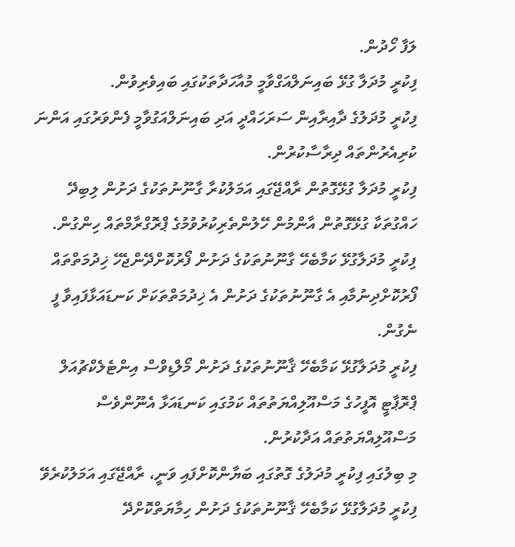ލަފާ ހޯދުން.
ފިކުރީ މުދަލާ ގުޅޭ ބައިނަލްއަގްވާމީ މުއާހަދާތަކުގައި ބައިވެރިވުން.
ފިކުރީ މުދަލުގެ ދާއިރާއިން ސަރަހައްދީ އަދި ބައިނަލްއަގުވާމީ ފެންވަރުގައި އަންނަ ކުރިއެރުންތައް ދިރާސާކުރުން.
ފިކުރީ މުދަލާ ގުޅޭގޮތުން ރާއްޖޭގައި އަމަލުކުރާ ގާނޫނުތަކުގެ ދަށުން ލިބިދޭ ހައްގުތަކާ ގުޅޭގޮތުން އާންމުން ހޭލުންތެރިކުރުވުމުގެ ޕްރޮގްރާމްތައް ހިންގުން.
ފިކުރީ މުދަލާގުޅޭ ކަމާބެހޭ ގާނޫނުތަކުގެ ދަށުން ފޯރުކޮށްދޭންޖެހޭ ޚިދުމަތްތައް ފޯރުކޮށްދިނުމާއި އެ ގާނޫނުތަކުގެ ދަށުން އެ ޚިދުމަތްތަކަށް ކަނޑައަޅާފައިވާ ފީ ނެގުން.
ފިކުރީ މުދަލާގުޅޭ ކަމާބެހޭ ޤާނޫނުތަކުގެ ދަށުން މޯލްޑިވްސް އިންޓެލެކްޗުއަލް ޕްރޮޕާޓީ އޮފީހުގެ މަސްއޫލިއްޔަތުތައް ކަމުގައި ކަނޑައަޅާ އެނޫންވެސް މަސްއޫލިއްޔަތުތައް އަދާކުރުން.
މި ބިލުގައި ފިކުރީ މުދަލުގެ ގޮތުގައި ބަޔާންކޮށްފައި ވަނީ، ރާއްޖޭގައި އަމަލުކުރެވޭ ފިކުރީ މުދަލާގުޅޭ ކަމާބެހޭ ޤާނޫނުތަކުގެ ދަށުން ހިމާޔަތްކޮށްދޭ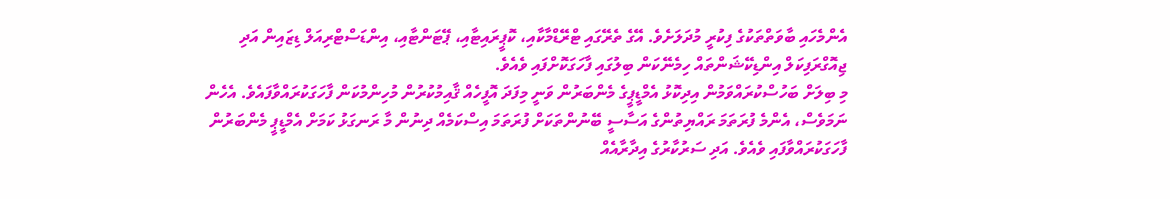އެންމެހައި ބާވަތްތަކުގެ ފިކުރީ މުދަލަށެވެ. އޭގެ ތެރޭގައި ޓްރޭޑްމާކާއި، ކޮޕީރައިޓާއި، ޕޭޓަންޓާއި، އިންޑަސްޓްރިއަލް ޑިޒައިން އަދި ޖިއޮގްރަފިކަލް އިންޑިކޭޝަންތައް ހިމެނޭކަން ބިލުގައި ފާހަގަކޮށްފައި ވެއެވެ.
މި ބިލަށް ބަހުސްކުރައްވަމުން އިދިކޮޅު އެމްޑީޕީގެ މެންބަރުން ވަނީ މިފަދަ އޮފީހެއް ޤާއިމުކުރުން މުހިންމުކަން ފާހަގަކުރައްވާފައެވެ. އެހެން ނަމަވެސް، އެންމެ ފުރަތަމަ ރައްޔިތުންގެ އަސާސީ ބޭނުންތަކަށް ފުރަތަމަ އިސްކަމެއް ދިނުން މާ ރަނގަޅު ކަމަށް އެމްޑީޕީ މެންބަރުން ފާހަގަކުރައްވާފައި ވެއެވެ. އަދި ސަރުކާރުގެ އިދާރާއެއް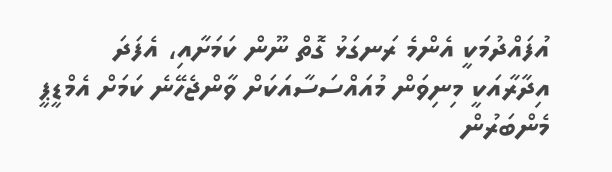އުފައްދުމަކީ އެންމެ ރަނގަޅު ގޮތް ނޫން ކަމަށާއި، އެފަދަ އިދާރާއަކީ މިނިވަން މުއައްސަސާއަކަށް ވާންޖެހޭނެ ކަމަށް އެމްޑީޕީ މެންބަރުން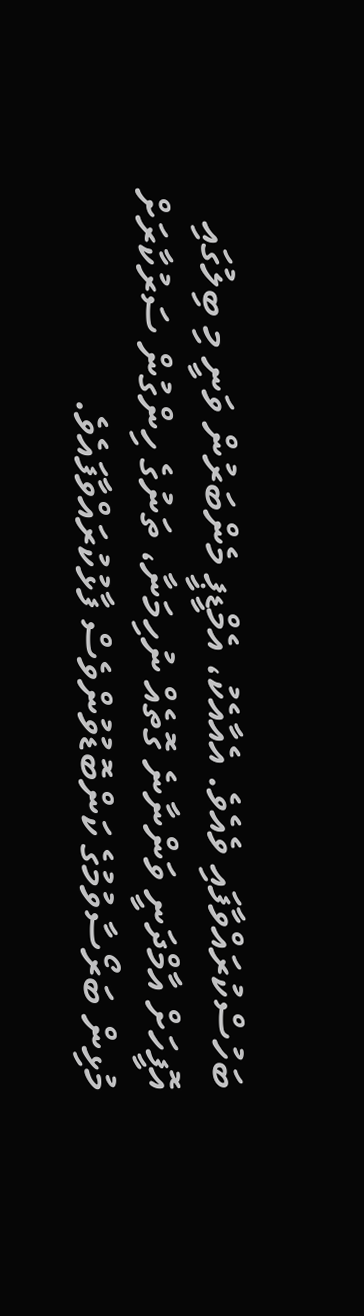ބަހުސްކުރައްވާފައި ވެއެވެ. އެއާއެކު، އެމްޑީޕީ މެންބަރުން ވަނީ މި ބިލުގައި އޮފީހަށް އާމްދަނީ ވަންނާނެ ގޮތެއް ނުހިމަނާ، ތަނުގެ ހިންގުން ސަރުކާރަށް މުޅިން ބަރޯސާވުމުގެ ކަންބޮޑުވުންވެސް ފާޅުކުރައްވާފައެވެ.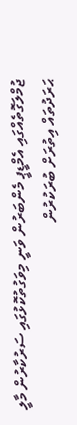ޖުމްލަގޮތެއްގައި އެމްޑީޕީ މެންބަރުން ވަނީ މިވަގުތުކޮޅުގައި ސަރުކާރުން މާލީ ޙަރަދުތައް އިތުރަށް ބުރަކުރުން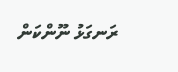ރަނގަޅު ނޫންކަން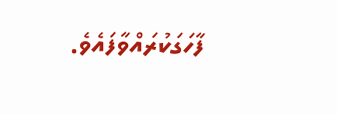ފާހަގަކުރައްވާފައެވެ.